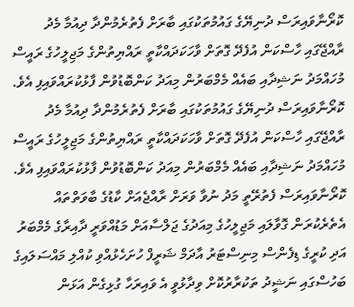ކޮރޯނާވައިރަސް ދުނިޔޭގެ ގައުމުތަކުގައި ބާރަށް ފެތުރެމުންދާ ދިއުމާ މެދު ރާއްޖޭގައި ހާސްކަން އުފެދޭ ގޮތަށް ވާހަކަދައްކާތީ ރައްޔިތުންގެ މަޖިލީހުގެ ރައީސް މުހައްމަދު ނަޝިދާއި ބައެއް މެމްބަރުން މިއަދު ކަންބޮޑުވުން ފާޅުކުރައްވައިފި އެވެ.
ކޮރޯނާވައިރަސް ދުނިޔޭގެ ގައުމުތަކުގައި ބާރަށް ފެތުރެމުންދާ ދިއުމާ މެދު ރާއްޖޭގައި ހާސްކަން އުފެދޭ ގޮތަށް ވާހަކަދައްކާތީ ރައްޔިތުންގެ މަޖިލީހުގެ ރައީސް މުހައްމަދު ނަޝިދާއި ބައެއް މެމްބަރުން މިއަދު ކަންބޮޑުވުން ފާޅުކުރައްވައިފި އެވެ.
ކޮރޯނާވައިރަސް ފެތުރޭތީ މަދު ނުވާ ވަރަށް ރާއްޖެއަށް ކާޑުގެ ބާވަތްތައް އެތެރެކުރަން ގޮވާލައި މަޖިލީހުގެ މިއަދުގެ ޖަލްސާއަށް މަޑުއްވަރީ ދާއިރާގެ މެމްބަރު އަދި ކުރީގެ ޑިފެންސް މިނިސްޓަރު އާދަމް ޝަރީފް ހުށަހެޅުއްވި ކުއްލި މައްސަލައިގެ ބަހުސްގައި ނަޝީދު ތަކުރާރުކޮށް ވިދާޅުވީ އެ ވައިރަހާ ގުޅިގެން އަޅަން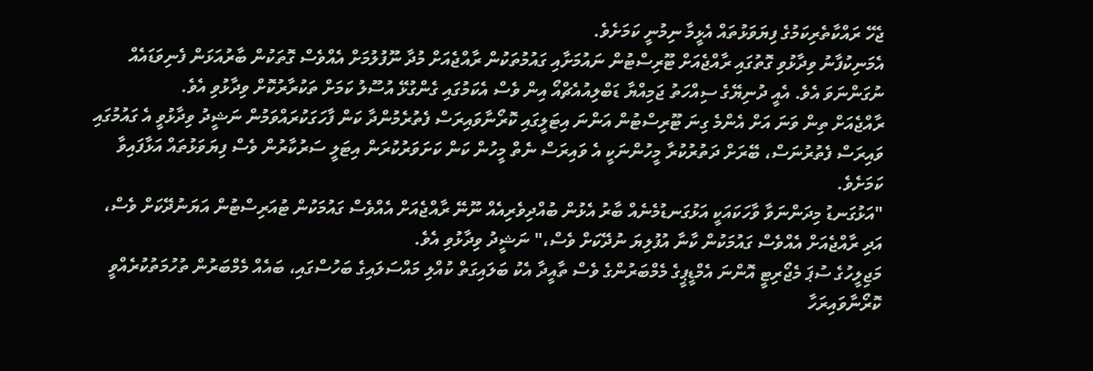ޖެހޭ ރައްކާތެރިކަމުގެ ފިޔަވަޅުތައް އެޅީމާ ނިމުނީ ކަމަށެވެ.
އެމަނިކުފާނު ވިދާޅުވި ގޮތުގައި ރާއްޖެއަށް ޓޫރިސްޓުން ނައުމަށާއި ގައުމުތަކުން ރާއްޖެއަށް މުދާ ނޫފުލުމަށް އެއްވެސް ގޮތަކުން ބާރުއަޅަން ފެނިވަޑައެއް ނުގަންނަވަ އެވެ. އެއީ ދުނިޔޭގެ ސިއްހަތު ޖަމިއްޔާ ޑަބްލިއުއެޗްއޯ އިން ވެސް އެކަމުގައި ގެންގުޅޭ އުސޫލު ކަމަށް ތަކުރާރުކޮށް ވިދާޅުވި އެވެ.
ރާއްޖެއަށް ތިން ވަނަ އަށް އެންމެ ގިނަ ޓޫރިސްޓުން އަންނަ އިޓަލީގައި ކޮރޯނާވައިރަސް ފެތުރެމުންދާ ކަން ފާހަގަކުރައްވަމުން ނަޝީދު ވިދާޅުވީ އެ ގައުމުގައި ވައިރަސް ފެތުރުނަސް، ބޭރަށް ދަތުރުކުރާ މީހުންނަކީ އެ ވައިރަސް ނެތް މީހުން ކަން ކަށަވަރުކުރަން އިޓަލީ ސަރުކާރުން ވެސް ފިޔަވަޅުތައް އަޅާފައިވާ ކަމަށެވެ.
"އަޅުގަނޑު މިދަންނަވާ ވާހަކައަކީ އަޅުގަނޑުމެނެއް ބާރު އެޅުން ބުއްދިވެރިއެއް ނޫނޭ ރާއްޖެއަށް އެއްވެސް ގައުމަކުން ޓުއަރިސްޓުން އަޔަނުދޭކަށް ވެސް، އަދި ރާއްޖެއަށް އެއްވެސް ގައުމަކުން ކާނާ އުފުލިޔަ ނުދޭކަށް ވެސް،" ނަޝީދު ވިދާޅުވި އެވެ.
މަޖިލީހުގެ ސުޕަ މެޖޯރިޓީ އޮންނަ އެމްޑީޕީގެ މެމްބަރުންގެ ވެސް ތާއީދާ އެކު ބަލައިގަތް ކުއްލި މައްސަލައިގެ ބަހުސްގައި، ބައެއް މެމްބަރުން ތުހުމަތުކުރެއްވީ ކޮރޯނާވައިރަހާ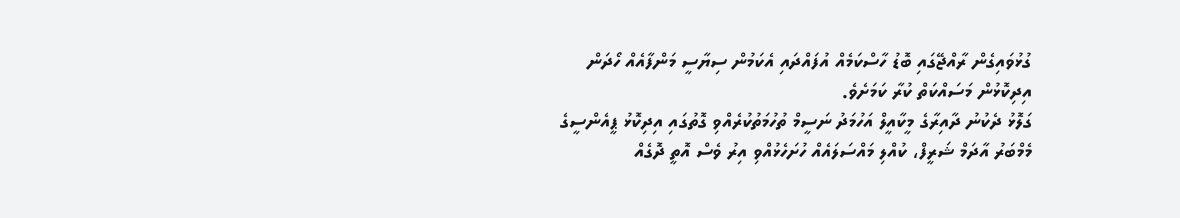ގުޅުވައިގެން ރާއްޖޭގައި ބޮޑު ހާސްކަމެއް އުފައްދައި އެކަމުން ސިޔާސީ މަންފާއެއް ހޯދަން އިދިކޮޅުން މަސައްކަތް ކުރާ ކަމަށެވެ.
ގަލޮޅު ދެކުނު ދާއިރާގެ މީކާއީލް އަހުމަދު ނަސީމް ތުހުމަތުކުރެއްވި ގޮތުގައި އިދިކޮޅު ޕީއެންސީގެ މެމްބަރު އާދަމް ޝަރީފް، ކުއްލި މައްސަލައެއް ހުށަހެޅުއްވި އިރު ވެސް އޮތީ ދޮގެއް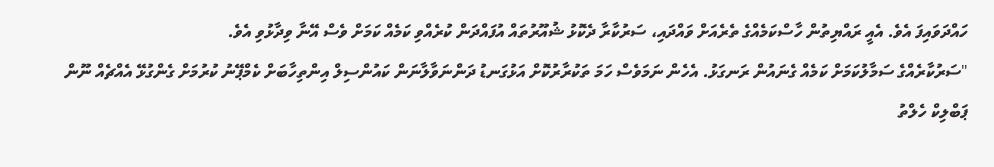ހައްދަވައިފަ އެވެ. އެއީ ރައްޔިތުން ހާސްކަމެއްގެ ތެރެއަށް ވައްދައި، ސަރުކާރާ ދެކޮޅު ޝުއޫރުތައް އުފައްދަން ކުރެއްވި ކަމެއް ކަމަށް ވެސް އޭނާ ވިދާޅުވި އެވެ.
"ސަރުކާރެއްގެ ސަމާލުކަމަށް ކަމެއް ގެނައުން ރަނގަޅު. އެހެން ނަމަވެސް ހަމަ ތަކުރާރުކޮށް އަޅުގަނޑު ދަންނަވާލާނަން ކައުންސިލް އިންތިހާބަށް ކެމްޕޭނު ކުރުމަށް ގެންގުޅޭ އެއްޗެއް ނޫން ޕަބްލިކް ހެލްތު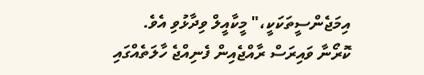އިމަޖެންސީތަކަކީ،" މީކާއީލް ވިދާޅުވި އެވެ.
ކޮރޯނާ ވައިރަސް ރާއްޖެއިން ފެނިއްޖެ ހާލަތެއްގައި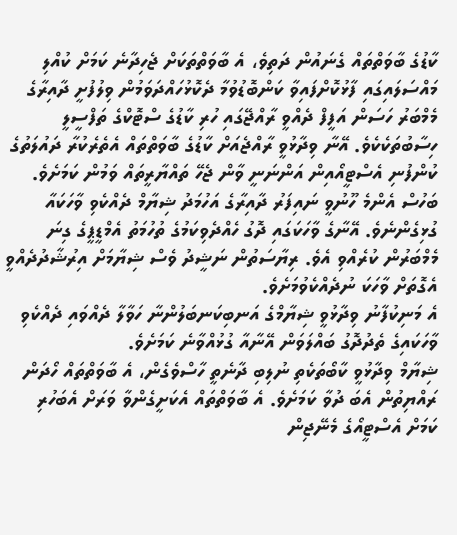ކާޑުގެ ބާވަތްތައް ގެނައުން ދަތިވެ، އެ ބާވަތްތަކަށް ޖެހިދާނެ ކަމަށް ކުއްލި މައްސަލައިގައި ފާޅުކޮށްފައިވާ ކަންބޮޑުވުމާ ދެކޮޅުހައްދަވަމުން ވިލުފުށީ ދާއިރާގެ މެމްބަރު ހަސަން އަފީފް ދެއްވީ ރާއްޖޭގައި ހުރި ކާޑުގެ ސްޓޮކްގެ ތަފްސީލީ ހިސާބުތަކެކެވެ. އޭނާ ވިދާޅުވީ ރާއްޖެއަށް ކާޑުގެ ބާވަތްތައް އެތެރެކުރާ ދައުލަތުގެ ކުންފުނި އެސްޓީއޯއިން އަންނަނީ ވާން ޖެހޭ ތައްޔާރީތައް ވަމުން ކަމަށެވެ.
ބަހުސް އެންމެ ހޫނުވީ ނައިފަރު ދާއިރާގެ އަހުމަދު ޝިޔާމް ދެއްކެވި ވާހަކައާ ގުޅިގެންނެވެ. އޭނާގެ ވާހަކަގައި ދޮގު ހެއްދެވިކަމުގެ ތުހުމަތު އެމްޑީޕީގެ ގިނަ މެމްބަރުން ކުރެއްވި އެވެ. ރިޔާސަތުން ނަޝީދު ވެސް ޝިޔާމަށް އިރުޝާދުދެއްވީ އެގޮތަށް ވާހަކަ ނުދެއްކެވުމަށެވެ.
އެ މަނިކުފާނު ވިދާޅުވީ ޝިޔާމްގެ އަނބިކަނބަލުންނާ ހަވާލާ ދެއްވައި ދެއްކެވި ވާހަކައިގެ ތެދުދޮގު ބައްލަވަން އޭނާއާ ގުޅުއްވާނެ ކަމަށެވެ.
ޝިޔާމް ވިދާޅުވީ ކާބޯތަކެތި ނުލިބި ދާނެތީ ހާސްވެގެން، އެ ބާވަތްތައް ހޯދަން ރައްޔިތުން އެބަ ދުވާ ކަމަށެވެ. އެ ބާވަތްތައް އެކަށީގެންވާ ވަރަށް އެބަހުރި ކަމަށް އެސްޓީއޯގެ މެނޭޖިން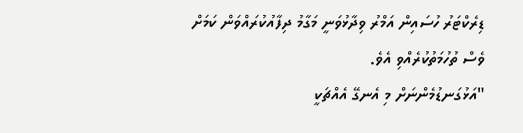ޑިރެކްޓަރު ހުސައިން އަމްރު ވިދާޅުވަނީ މަގާމު ދިފާއުކުރައްވަން ކަމަށް ވެސް ތުހުމަތުކުރެއްވި އެވެ.
"އަޅުގަނޑުމެންނަށް މި އެނގޭ އެއްޗަކީ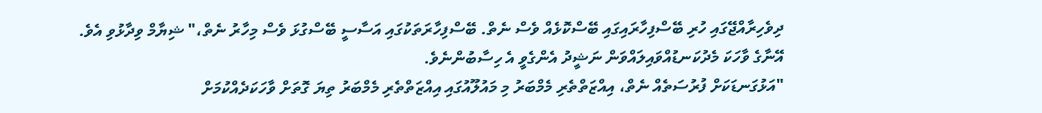ދިވެހިރާއްޖޭގައި ހުރި ބޭސްފިހާރައިގައި ބޭސްކޮޅެއް ވެސް ނެތް. ބޭސްފިހާރަތަކުގައި އަސާސީ ބޭސްގުޅަ ވެސް މިހާރު ނެތް،" ޝިޔާމް ވިދާޅުވި އެވެ.
އޭނާގެ ވާހަކަ މެދުކަނޑުއްވައިލައްވަން ނަޝީދު އެންގެވީ އެ ހިސާބުންނެވެ.
"އަޅުގަނޑަކަށް ފުރުސަތެއް ނެތް، އިއްޒަތްތެރި މެމްބަރު މި މައުލޫއުގައި އިއްޒަތްތެރި މެމްބަރު ތިޔަ ގޮތަށް ވާހަކަދެއްކުމަށް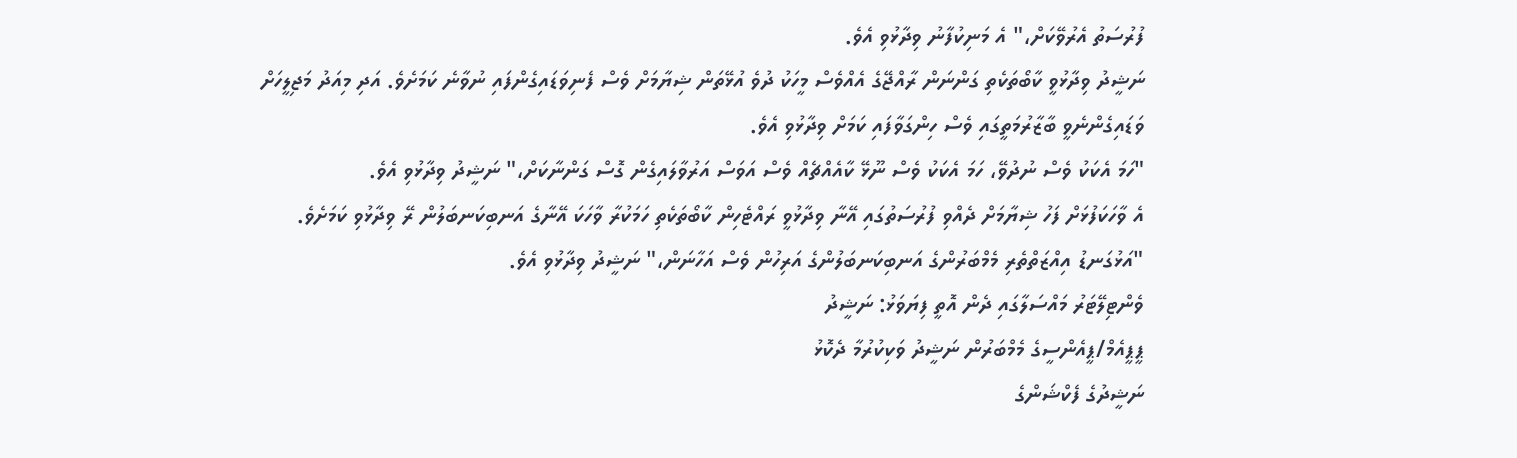ފުރުސަތު އެރުވޭކަށް،" އެ މަނިކުފާނު ވިދާޅުވި އެވެ.
ނަޝީދު ވިދާޅުވީ ކާބޯތަކެތި ގަންނަން ރާއްޖޭގެ އެއްވެސް މީހަކު ދުވެ އުޅޭތަން ޝިޔާމަށް ވެސް ފެނިވަޑައިގެންފައި ނުވާނެ ކަމަށެވެ. އަދި މިއަދު މަޖިލީހަށް ވަޑައިގެންނެވީ ބާޒާރުމަތީގައި ވެސް ހިންގަވާފައި ކަމަށް ވިދާޅުވި އެވެ.
"ހަމަ އެކަކު ވެސް ނުދުވޭ، ހަމަ އެކަކު ވެސް ނޫޅޭ ކާއެއްޗެއް ވެސް އަވަސް އަރުވާލައިގެން ގޮސް ގަންނާކަށް،" ނަޝީދު ވިދާޅުވި އެވެ.
އެ ވާހަކަފުޅަށް ފަހު ޝިޔާމަށް ދެއްވި ފުރުސަތުގައި އޭނާ ވިދާޅުވީ ރައްޓެހިން ކާބޯތަކެތި ހަމަކުރާ ވާހަކަ އޭނާގެ އަނބިކަނބަލުން ރޭ ވިދާޅުވި ކަމަށެވެ.
"އަޅުގަނޑު އިއްޒަތްތެރި މެމްބަރުންގެ އަނބިކަނބަލުންގެ އަރިހުން ވެސް އަހާނަން،" ނަޝީދު ވިދާޅުވި އެވެ.
ވެންޓިލޭޓަރު މައްސަލާގައި ދެން އޮތީ ފިޔަވަޅު: ނަޝީދު
ޕީޕީއެމް/ޕީއެންސީގެ މެމްބަރުން ނަޝީދު ވަކިކުރުމާ ދެކޮޅު
ނަޝީދުގެ ފެކްޝަންގެ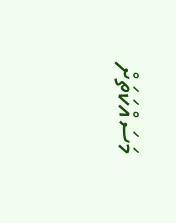މަސައްކަތަށް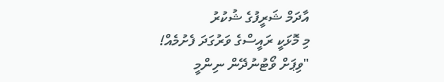އާދަމް ޝަރީފުގެ ޝުކުރު
މި މޮޅަކީ ރައީސްގެ ވަރުގަދަ ފެށުމެއް!
"ވިޕަށް ވޯޓުނުދޭން ނިންމީ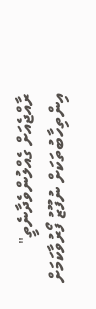ރާއްޖެއަށް ގެއްލުންވެދާނެތީ"
އިންތިހާބުތަކަށް ނުފޫޒު ފޯރުވާކަމަށް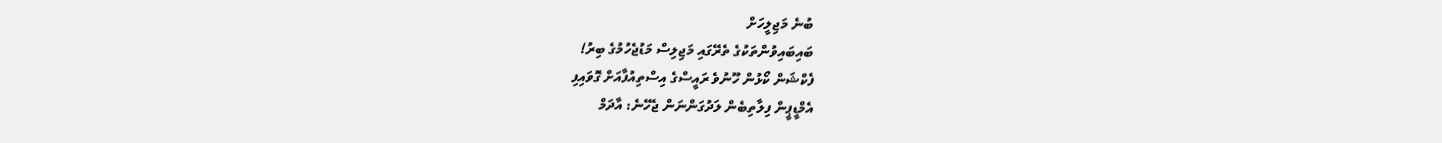ބުނެ މަޖިލީހަށް
ބައިބައިވުންތަކުގެ ތެރޭގައި މަޖިލިސް މަޑުޖެހުމުގެ ބިރު!
ފެކްޝަން ކޯޅުން ހޫނުވެ ރައީސްގެ އިސްތިއުފާއަށް ގޮވައިފި
އެމްޑީޕީން ފިލާތިބެން ލަދުގަންނަން ޖެހޭނެ: އާދަމް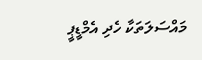މައްސަލަތަކާ ހެދި އެމްޑީޕީ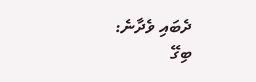ދެބައި ވެދާނެ: ބިގޭ